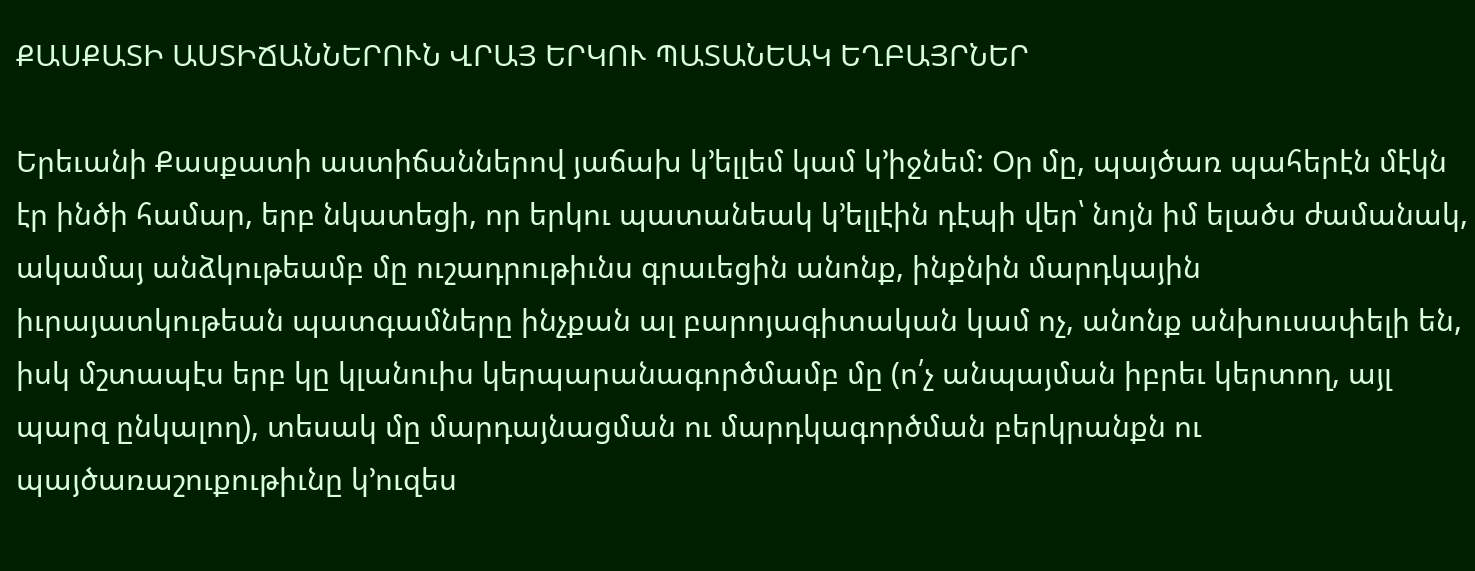ՔԱՍՔԱՏԻ ԱՍՏԻՃԱՆՆԵՐՈՒՆ ՎՐԱՅ ԵՐԿՈՒ ՊԱՏԱՆԵԱԿ ԵՂԲԱՅՐՆԵՐ

Երեւանի Քասքատի աստիճաններով յաճախ կ՚ելլեմ կամ կ՚իջնեմ: Օր մը, պայծառ պահերէն մէկն էր ինծի համար, երբ նկատեցի, որ երկու պատանեակ կ՚ելլէին դէպի վեր՝ նոյն իմ ելածս ժամանակ, ակամայ անձկութեամբ մը ուշադրութիւնս գրաւեցին անոնք, ինքնին մարդկային իւրայատկութեան պատգամները ինչքան ալ բարոյագիտական կամ ոչ, անոնք անխուսափելի են, իսկ մշտապէս երբ կը կլանուիս կերպարանագործմամբ մը (ո՛չ անպայման իբրեւ կերտող, այլ պարզ ընկալող), տեսակ մը մարդայնացման ու մարդկագործման բերկրանքն ու պայծառաշուքութիւնը կ՚ուզես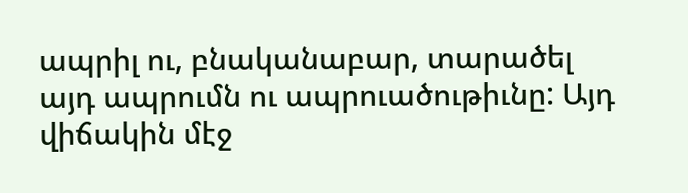ապրիլ ու, բնականաբար, տարածել այդ ապրումն ու ապրուածութիւնը: Այդ վիճակին մէջ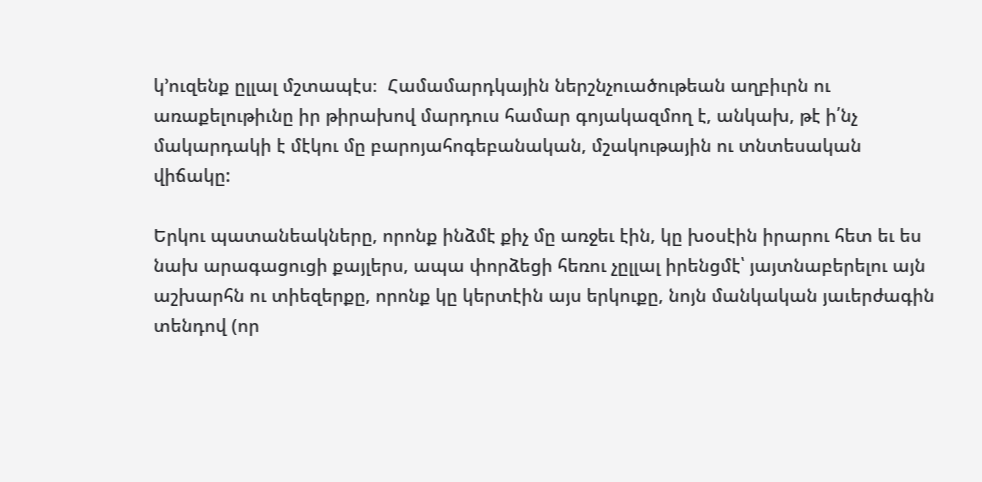կ՚ուզենք ըլլալ մշտապէս։  Համամարդկային ներշնչուածութեան աղբիւրն ու առաքելութիւնը իր թիրախով մարդուս համար գոյակազմող է, անկախ, թէ ի՛նչ մակարդակի է մէկու մը բարոյահոգեբանական, մշակութային ու տնտեսական վիճակը:

Երկու պատանեակները, որոնք ինձմէ քիչ մը առջեւ էին, կը խօսէին իրարու հետ եւ ես նախ արագացուցի քայլերս, ապա փորձեցի հեռու չըլլալ իրենցմէ՝ յայտնաբերելու այն աշխարհն ու տիեզերքը, որոնք կը կերտէին այս երկուքը, նոյն մանկական յաւերժագին տենդով (որ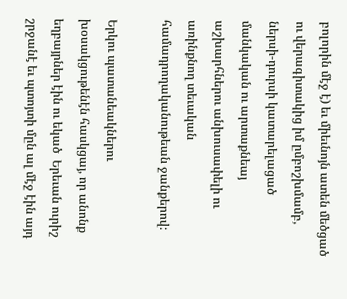բոլորին մէջ է) եւ միեւնոյն ատեն մեծցած ու վերագիտակից իմ ըմբոշխմամբ, ներսի-դուրսի կատարելացած մանկական ու արտաքնեայ աշխարհներու անխուսափելի ու առինքնող տեւական համադրողականութեան ջանքերով:

Երկու պատանեակներու խօսակցութենէն հասկցայ, որ անոնք եղբայրներ էին ու եկած  Երեւան ուրիշ շրջանէ եւ պտոյտի մըն ալ մէջ էին այդ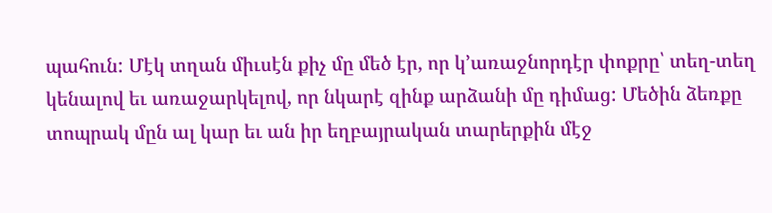պահուն: Մէկ տղան միւսէն քիչ մը մեծ էր, որ կ՚առաջնորդէր փոքրը՝ տեղ-տեղ կենալով եւ առաջարկելով, որ նկարէ զինք արձանի մը դիմաց: Մեծին ձեռքը տոպրակ մըն ալ կար եւ ան իր եղբայրական տարերքին մէջ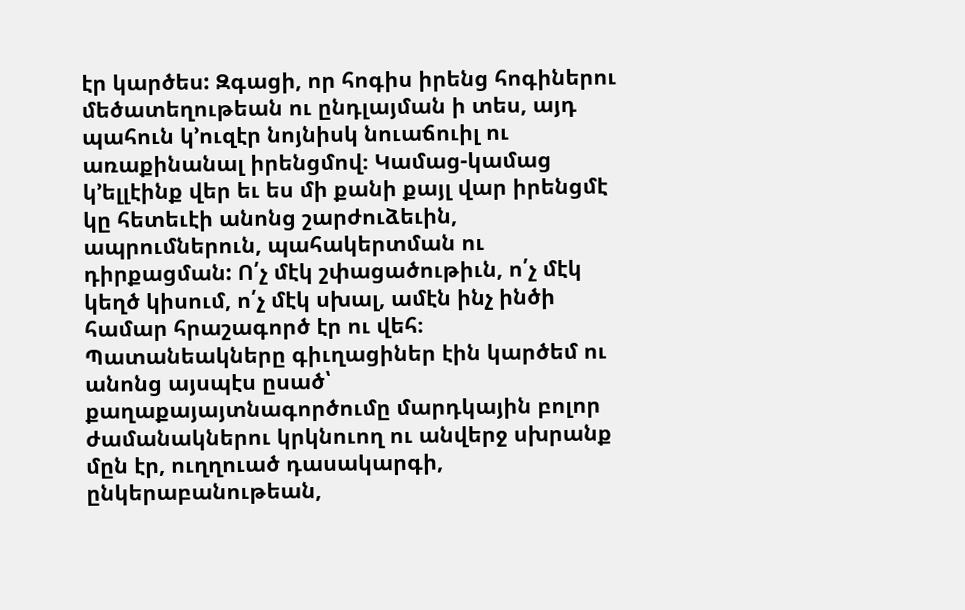էր կարծես: Զգացի, որ հոգիս իրենց հոգիներու մեծատեղութեան ու ընդլայման ի տես, այդ պահուն կ՚ուզէր նոյնիսկ նուաճուիլ ու առաքինանալ իրենցմով։ Կամաց-կամաց կ՚ելլէինք վեր եւ ես մի քանի քայլ վար իրենցմէ կը հետեւէի անոնց շարժուձեւին, ապրումներուն, պահակերտման ու դիրքացման: Ո՛չ մէկ շփացածութիւն, ո՛չ մէկ կեղծ կիսում, ո՛չ մէկ սխալ, ամէն ինչ ինծի համար հրաշագործ էր ու վեհ։ Պատանեակները գիւղացիներ էին կարծեմ ու անոնց այսպէս ըսած՝ քաղաքայայտնագործումը մարդկային բոլոր ժամանակներու կրկնուող ու անվերջ սխրանք մըն էր, ուղղուած դասակարգի, ընկերաբանութեան,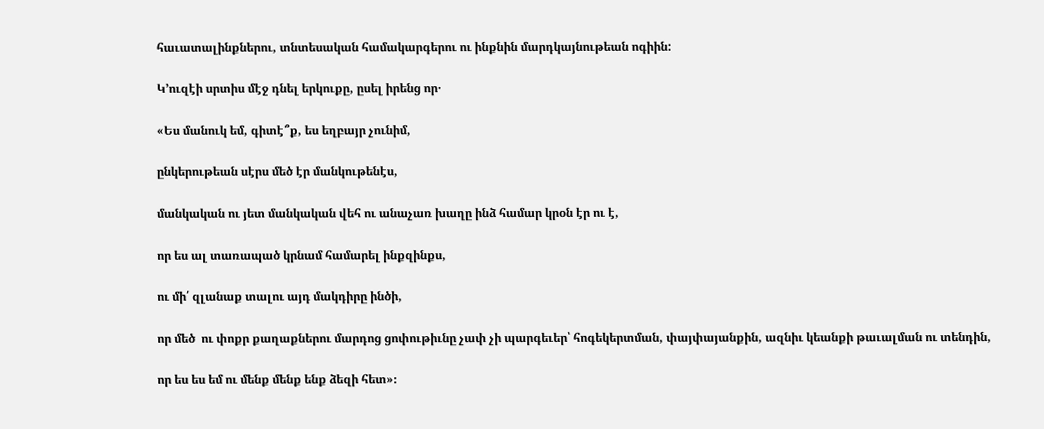հաւատալինքներու, տնտեսական համակարգերու ու ինքնին մարդկայնութեան ոգիին:

Կ՚ուզէի սրտիս մէջ դնել երկուքը, ըսել իրենց որ․

«Ես մանուկ եմ, գիտէ՞ք, ես եղբայր չունիմ,

ընկերութեան սէրս մեծ էր մանկութենէս,

մանկական ու յետ մանկական վեհ ու անաչառ խաղը ինձ համար կրօն էր ու է,

որ ես ալ տառապած կրնամ համարել ինքզինքս,

ու մի՛ զլանաք տալու այդ մակդիրը ինծի,

որ մեծ  ու փոքր քաղաքներու մարդոց ցոփութիւնը չափ չի պարգեւեր՝ հոգեկերտման, փայփայանքին, ազնիւ կեանքի թաւալման ու տենդին,

որ ես ես եմ ու մենք մենք ենք ձեզի հետ»։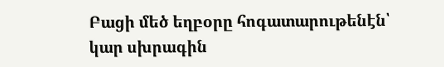Բացի մեծ եղբօրը հոգատարութենէն՝ կար սխրագին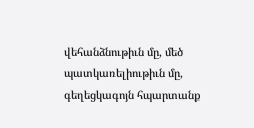վեհանձնութիւն մը, մեծ պատկառելիութիւն մը, գեղեցկագոյն հպարտանք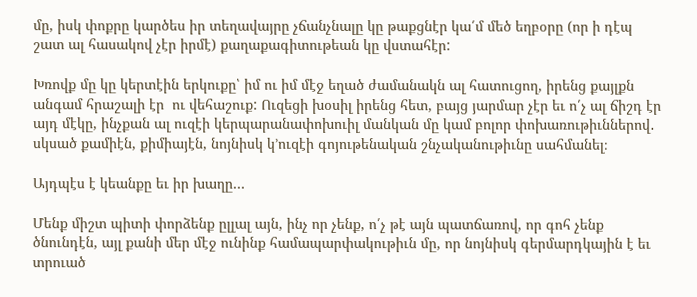մը, իսկ փոքրը կարծես իր տեղավայրը չճանչնալը կը թաքցնէր կա՛մ մեծ եղբօրը (որ ի դէպ շատ ալ հասակով չէր իրմէ) քաղաքագիտութեան կը վստահէր:

Խռովք մը կը կերտէին երկուքը՝ իմ ու իմ մէջ եղած ժամանակն ալ հատուցող, իրենց քայլքն անգամ հրաշալի էր  ու վեհաշուք: Ուզեցի խօսիլ իրենց հետ, բայց յարմար չէր եւ ո՛չ ալ ճիշդ էր այդ մէկը, ինչքան ալ ուզէի կերպարանափոխուիլ մանկան մը կամ բոլոր փոխառութիւններով․ սկսած քամիէն, քիմիայէն, նոյնիսկ կ՚ուզէի գոյութենական շնչականութիւնը սահմանել։

Այդպէս է կեանքը եւ իր խաղը…

Մենք միշտ պիտի փորձենք ըլլալ այն, ինչ որ չենք, ո՛չ թէ այն պատճառով, որ գոհ չենք ծնունդէն, այլ քանի մեր մէջ ունինք համապարփակութիւն մը, որ նոյնիսկ գերմարդկային է եւ տրուած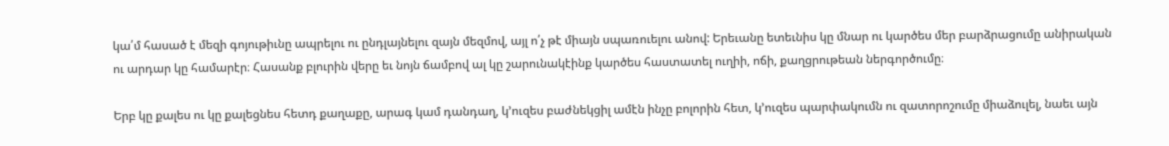կա՛մ հասած է մեզի գոյութիւնը ապրելու ու ընդլայնելու զայն մեզմով, այլ ո՛չ թէ միայն սպառուելու անով: Երեւանը ետեւնիս կը մնար ու կարծես մեր բարձրացումը անիրական ու արդար կը համարէր։ Հասանք բլուրին վերը եւ նոյն ճամբով ալ կը շարունակէինք կարծես հաստատել ուղիի, ոճի, քաղցրութեան ներգործումը։

Երբ կը քալես ու կը քալեցնես հետդ քաղաքը, արագ կամ դանդաղ, կ՚ուզես բաժնեկցիլ ամէն ինչը բոլորին հետ, կ՚ուզես պարփակումն ու զատորոշումը միաձուլել, նաեւ այն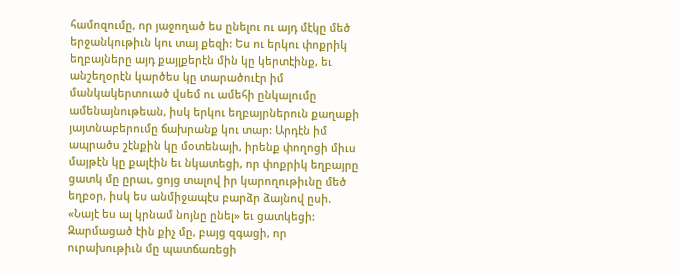համոզումը, որ յաջողած ես ընելու ու այդ մէկը մեծ երջանկութիւն կու տայ քեզի: Ես ու երկու փոքրիկ եղբայները այդ քայլքերէն մին կը կերտէինք, եւ անշեղօրէն կարծես կը տարածուէր իմ մանկակերտուած վսեմ ու ամեհի ընկալումը ամենայնութեան, իսկ երկու եղբայրներուն քաղաքի յայտնաբերումը ճախրանք կու տար: Արդէն իմ ապրածս շէնքին կը մօտենայի, իրենք փողոցի միւս մայթէն կը քալէին եւ նկատեցի, որ փոքրիկ եղբայրը ցատկ մը ըրաւ, ցոյց տալով իր կարողութիւնը մեծ եղբօր, իսկ ես անմիջապէս բարձր ձայնով ըսի. «Նայէ ես ալ կրնամ նոյնը ընել» եւ ցատկեցի: Զարմացած էին քիչ մը, բայց զգացի, որ ուրախութիւն մը պատճառեցի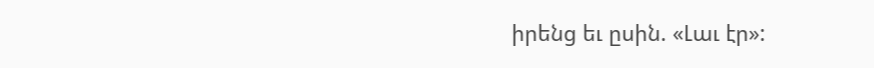իրենց եւ ըսին. «Լաւ էր»: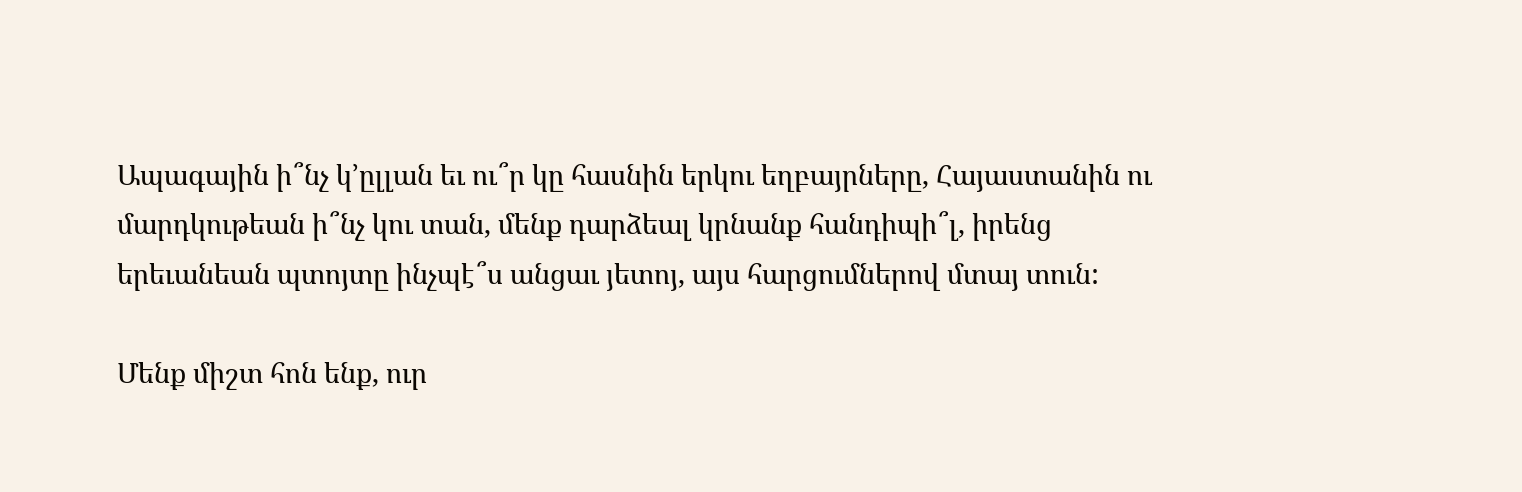Ապագային ի՞նչ կ՚ըլլան եւ ու՞ր կը հասնին երկու եղբայրները, Հայաստանին ու մարդկութեան ի՞նչ կու տան, մենք դարձեալ կրնանք հանդիպի՞լ, իրենց երեւանեան պտոյտը ինչպէ՞ս անցաւ յետոյ, այս հարցումներով մտայ տուն:

Մենք միշտ հոն ենք, ուր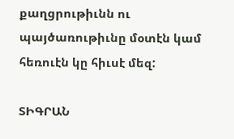քաղցրութիւնն ու պայծառութիւնը մօտէն կամ հեռուէն կը հիւսէ մեզ:

ՏԻԳՐԱՆ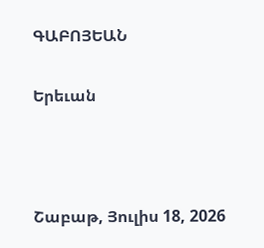ԳԱԲՈՅԵԱՆ

Երեւան



Շաբաթ, Յուլիս 18, 2026